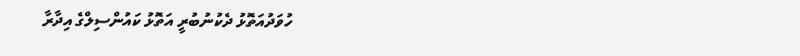ހުވަދުއަތޮޅު ދެކުނުބުރީ އަތޮޅު ކައުންސިލްގެ އިދާރާ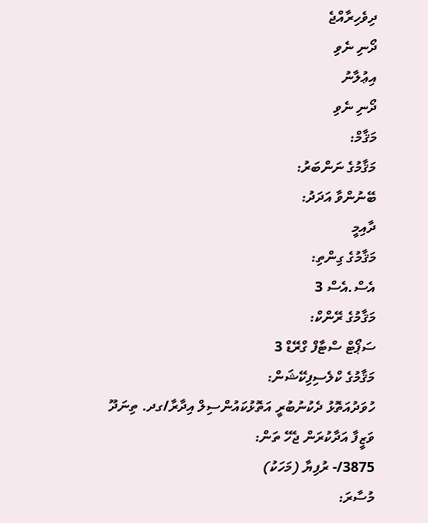ދިވެހިރާއްޖެ
ދޯނި ނެވި
އިޢުލާނު
ދޯނި ނެވި
މަޤާމް:
މަޤާމުގެ ނަންބަރު:
ބޭނުންވާ އަދަދު:
ދާއިމީ
މަޤާމުގެ ގިންތި:
އެސް.އެސް 3
މަޤާމުގެ ރޭންކް:
ސަޕޯޓް ސްޓާފް ގްރޭޑް 3
މަޤާމުގެ ކްލެސިފިކޭޝަން:
ހުވަދުއަތޮޅު ދެކުނުބުރީ އަތޮޅުކައުންސިލް އިދާރާ/ގދ. ތިނަދޫ
ވަޒީފާ އަދާކުރަން ޖެހޭ ތަން:
3875/- ރުފިޔާ (މަހަކު)
މުސާރަ: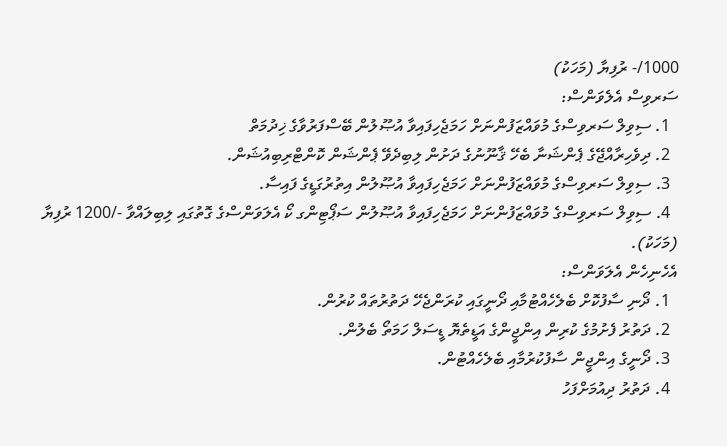1000/- ރުފިޔާ (މަހަކު)
ސަރވިސް އެލެވަންސް:
  1. ސިވިލް ސަރވިސްގެ މުވައްޒަފުންނަށް ހަމަޖެހިފައިވާ އުޞޫލުން ބޭސްފަރުވާގެ ޚިދުމަތް
  2. ދިވެހިރާއްޖޭގެ ޕެންޝަނާ ބެހޭ ޤާނޫނުގެ ދަށުން ލިބިދެވޭ ޕެންޝަން ކޮންޓްރިބިއުޝަން.
  3. ސިވިލް ސަރވިސްގެ މުވައްޒަފުންނަށް ހަމަޖެހިފައިވާ އުޞޫލުން އިތުރުގަޑީގެ ފައިސާ.
  4. ސިވިލް ސަރވިސްގެ މުވައްޒަފުންނަށް ހަމަޖެހިފައިވާ އުޞޫލުން ސަޕޯޓިންގ ކޯ އެލަވަންސްގެ ގޮތުގައި ލިބިލައްވާ -/1200 ރުފިޔާ (މަހަކު).
އެހެނިހެން އެލަވަންސް:
  1. ދޯނި ސާފުކޮށް ބެލެހެއްޓުމާއި ދޯނީގައި ކުރަންޖެހޭ ދަތުރުތައް ކުރުން.
  2. ދަތުރު ފެށުމުގެ ކުރިން އިންޖީންގެ އަޑީތެޔޮ ޑީސަލް ހަމަތޯ ބެލުން.
  3. ދޯނީގެ އިންޖީން ސާފުކުރުމާއި ބެލެހެއްޓުން.
  4. ދަތުރު ދިއުމަށްފަހު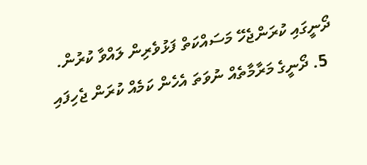ދޯނީގައި ކުރަންޖެހޭ މަސައްކަތް ފަޅުވެރިން ލައްވާ ކުރުން.
  5. ދޯނީގެ މަރާމާތެއް ނުވަތަ އެހެން ކަމެއް ކުރަން ޖެހިފައި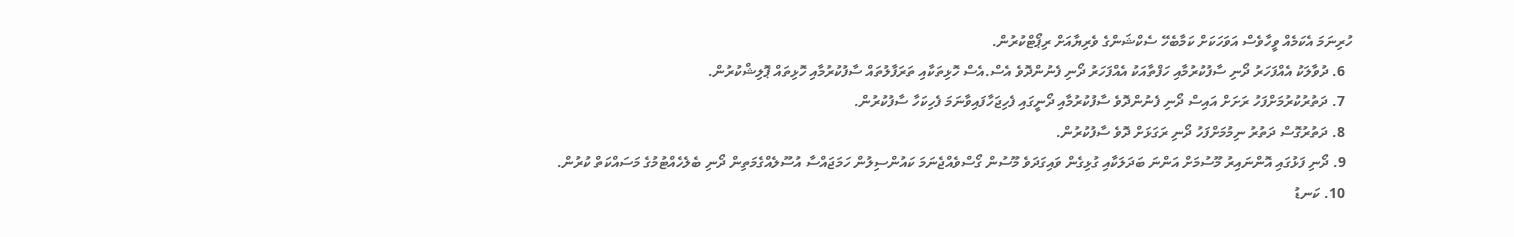ހުރިނަމަ އެކަމެއް ވީހާވެސް އަވަހަކަށް ކަމާބެހޭ ސެކްޝަންގެ ވެރިޔާއަށް ރިޕޯޓްކުރުން.
  6. ދުވާލަކު އެއްފަހަރު ދޯނި ސާފުކުރުމާއި ހަފްތާއަކު އެއްފަހަރު ދޯނި ފެނުންދޮވެ އެސް.އެސް ހޮޅިތަކާއި ތަރަފާލުތައް ސާފުކުރުމާއި ހޮޅިތައް ޕޮލިޝްކުރުން.
  7. ދަތުރުކުރުމަށްފަހު ރަށަށް އައިސް ދޯނި ފެނުންދޮވެ ސާފުކުރުމާއި ދޯނީގައި ފެހިޖަހާފައިވާނަމަ ފެހިކަހާ ސާފުކުރުން.
  8. ދަތުރުގޮސް ދަތުރު ނިމުމަށްފަހު ދޯނި ރަގަޅަށް ދޮވެ ސާފުކުރުން.
  9. ދޯނި ފަޅުގައި އޮންނައިރު މޫސުމަށް އަންނަ ބަދަލަކާއި ގުޅިގެން ވައިގަދަވެ މޫސުން ގޯސްވެއްޖެނަމަ ކައުންސިލުން ހަމަޖައްސާ އުސޫލެއްގެމަތިން ދޯނި ބެލެހެއްޓުމުގެ މަސައްކަތް ކުރުން.
  10. ކަނޑު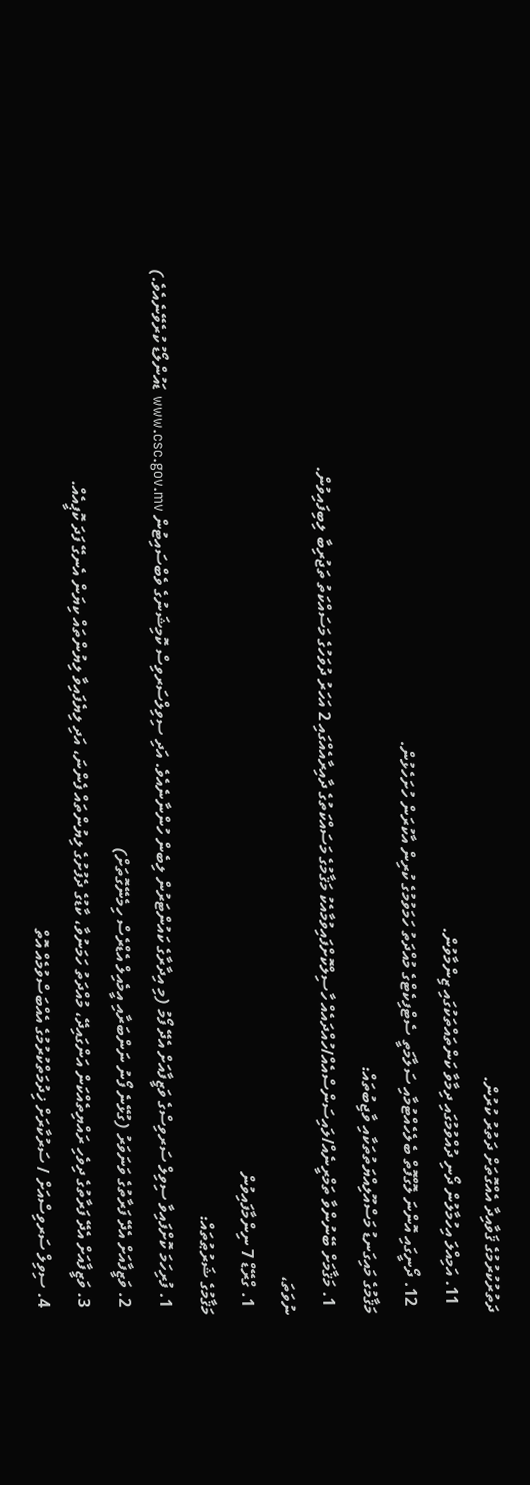ދަތުރުކުރުމުގެ ޤަވާއިދާ އެއްގޮތަށް ދަތުރު ކުރުން.
  11. އަމިއްލަ އިހުމާލުން ދޯނި ދުއްވުމުގައި ދިމާވާ ކަންތައްތަކުގައި ޒިންމާވުން.
  12. ދޯނީގައި އޮންނަ ލޮގްފޮތް ބެލެހެއްޓުމާއި ސަލާމަތީ ސެޓްފިކެޓްގެ މުއްދަތު ހަމަވުމުގެ ކުރިން އާކުރަން ހުށަހެޅުން.
މަޤާމުގެ މައިގަނޑު މަސްއޫލިއްޔަތުތަކާއި ވާޖިބުތައް:
  1. މަޤާމަށް ބޭނުންވާ ތަމްރީނެއް/ލައިސަންސްއެއް/ހުއްދައެއް ހާސިލްކޮށްފައިވުމާއެކު މަޤާމުގެ މަސައްކަތުގެ ދާއިރާއެއްގައި 2 އަހަރު ދުވަހުގެ މަސައްކަތު ތަޖުރިބާ ލިބިފައިވުން.
ނުވަތަ،
  1. ގްރޭޑް 7 ނިންމާފައިވުން
މަޤާމުގެ ޝަރުޠުތައް:
  1. ފުރިހަމަ ކޮށްފައިވާ ސިވިލް ސަރވިސްގެ ވަޒީފާއަށް އެދޭ ފޯމު (މި އިދާރާގެ ކައުންޓަރުން ލިބެން ހުންނާނެއެވެ. އަދި ސިވިލްސަރވިސް ކޮމިޝަނުގެ ވެބްސައިޓުން www.csc.gov.mv ޑައުންލޯޑު ކުރެވޭނެއެވެ.)
  2. ވަޒީފާއަށް އެދޭ ފަރާތުގެ ވަނަވަރު (ގުޅޭނެ ފޯނު ނަންބަރާއި އީމެއިލް އެޑްރެސް ހިމެނޭގޮތަށް)
  3. ވަޒީފާއަށް އެދޭ ފަރާތުގެ ދިވެހި ރައްޔިތެއްކަން އަންގައިދޭ، މުއްދަތު ހަމަނުވާ، ކާޑުގެ ދެފުށުގެ ލިޔުންތައް ފެންނަ، އަދި ލިޔެފައިވާ ލިޔުންތައް ކިޔަން އެނގޭ ފަދަ ކޮޕީއެއް.
  4. ސިވިލް ސަރވިސްއަށް / ސަރުކާރަށް ޚިދުމަތްކުރުމުގެ އެއްބަސްވުމެއް އޮތް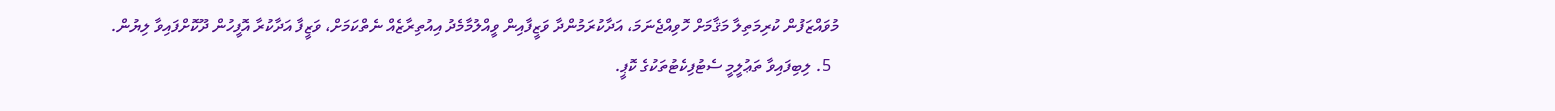މުވައްޒަފުން ކުރިމަތިލާ މަޤާމަށް ހޮވިއްޖެނަމަ، އަދާކުރަމުންދާ ވަޒީފާއިން ވީއްލުމާމެދު އިއުތިރާޒެއް ނެތްކަމަށް، ވަޒީފާ އަދާކުރާ އޮފީހުން ދޫކޮށްފައިވާ ލިޔުން.
  5. ލިބިފައިވާ ތަޢުލީމީ ސެޓުފިކެޓުތަކުގެ ކޮޕީ.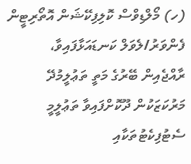(ހ) މޯލްޑިވްސް ކޮލިފިކޭޝަން އޮތޯރިޓީން ފެންވަރު/ލެވަލް ކަނޑައަޅާފައިވާ، ރާއްޖެއިން ބޭރުގެ މަތީ ތަޢުލީމުދޭ މަރުކަޒަކުން ދޫކޮށްފައިވާ ތަޢުލީމީ ސެޓުފިކެޓުތަކާއި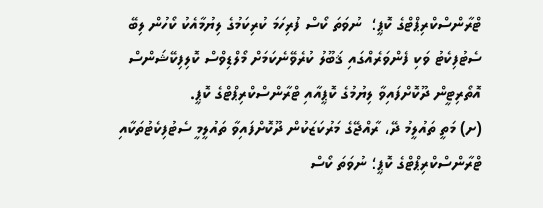ޓްރާންސްކްރިޕްޓްގެ ކޮޕީ؛  ނުވަތަ ކޯސް ފުރިހަމަ ކުރިކަމުގެ ލިޔުމާއެކު ކޯހުން ލިބޭ ސެޓުފިކެޓު ވަކި ފެންވަރެއްގައި ޤަބޫލު ކުރެވޭނެކަމަށް މޯލްޑިވްސް ކޮލިފިކޭޝަންސް އޮތޯރިޓީން ދޫކޮށްފައިވާ ލިޔުމުގެ ކޮޕީއާއި ޓްރާންސްކްރިޕްޓްގެ ކޮޕީ.
(ށ) މަތީ ތައުލީމު ދޭ، ރާއްޖޭގެ މަރުކަޒަކުން ދޫކޮށްފައިވާ ތައުލީމީ ސެޓުފިކެޓުތަކާއި ޓްރާންސްކްރިޕްޓްގެ ކޮޕީ؛ ނުވަތަ ކޯސް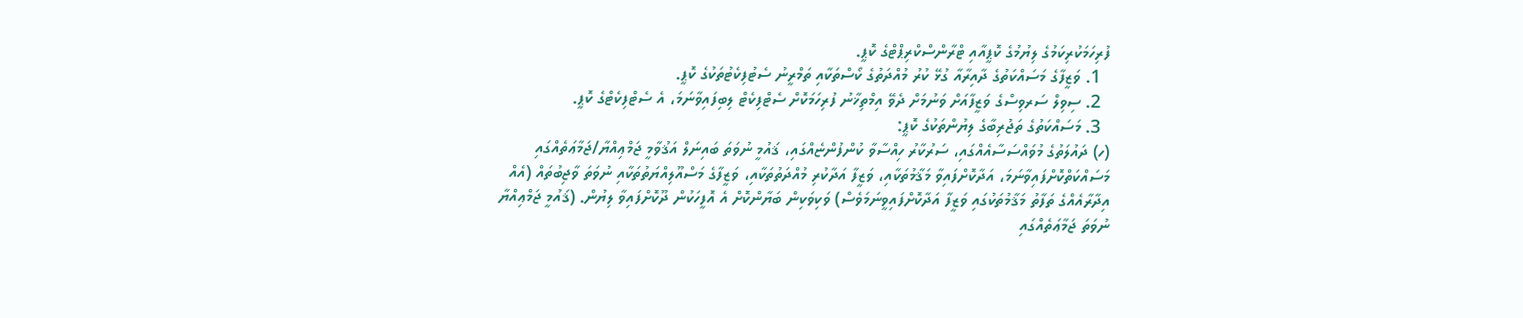ފުރިހަމަކުރިކަމުގެ ލިޔުމުގެ ކޮޕީއާއި ޓްރާންސްކްރިޕްޓްގެ ކޮޕީ.
  1. ވަޒީފާގެ މަސައްކަތުގެ ދާއިރާއާ ގުޅޭ ކުރު މުއްދަތުގެ ކޯސްތަކާއި ތަމްރީނު ސެޓުފިކެޓުތަކުގެ ކޮޕީ.
  2. ސިވިލް ސަރވިސްގެ ވަޒީފާއަށް ވަނުމަށް ދެވޭ އިމްތިޚާނު ފުރިހަމަކޮށް ސެޓްފިކެޓް ލިބިފައިވާނަމަ، އެ ސެޓްފިކެޓްގެ ކޮޕީ.
  3. މަސައްކަތުގެ ތަޖުރިބާގެ ލިޔުންތަކުގެ ކޮޕީ:
(ހ) ދައުލަތުގެ މުވައްސަސާއެއްގައި، ސަރުކާރު ހިއްސާވާ ކުންފުންޏެއްގައި، ޤައުމީ ނުވަތަ ބައިނަލް އަޤުވާމީ ޖަމްޢިއްޔާ/ޖަމާޢަތެއްގައި މަސައްކަތްކޮށްފައިވާނަމަ، އަދާކޮށްފައިވާ މަޤާމުތަކާއި، ވަޒީފާ އަދާކުރި މުއްދަތުތަކާއި، ވަޒީފާގެ މަސްއޫލިއްޔަތުތަކާއި ނުވަތަ ވާޖިބުތައް (އެއް އިދާރާއެއްގެ ތަފާތު މަޤާމުތަކުގައި ވަޒީފާ އަދާކޮށްފައިވީނަމަވެސް) ވަކިވަކިން ބަޔާންކޮށް އެ އޮފީހަކުން ދޫކޮށްފައިވާ ލިޔުން. (ޤައުމީ ޖަމްޢިއްޔާ ނުވަތަ ޖަމާޢަތެއްގައި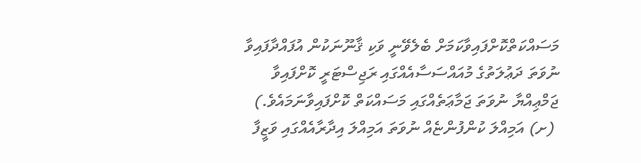މަސައްކަތްކޮށްފައިވާކަމަށް ބެލެވޭނީ ވަކި ޤާނޫނަކުން އުފައްދާފައިވާ ނުވަތަ ދަޢުލަތުގެ މުއައްސަސާއެއްގައި ރަޖިސްޓަރީ ކޮށްފައިވާ ޖަމްޢިއްޔާ ނުވަތަ ޖަމާޢަތެއްގައި މަސައްކަތް ކޮށްފައިވާނަމައެވެ.)
 (ށ) އަމިއްލަ ކުންފުންޏެއް ނުވަތަ އަމިއްލަ އިދާރާއެއްގައި ވަޒީފާ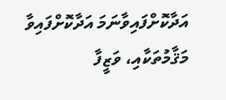އަދާކޮށްފައިވާނަމަ އަދާކޮށްފައިވާ މަޤާމުތަކާއި، ވަޒީފާ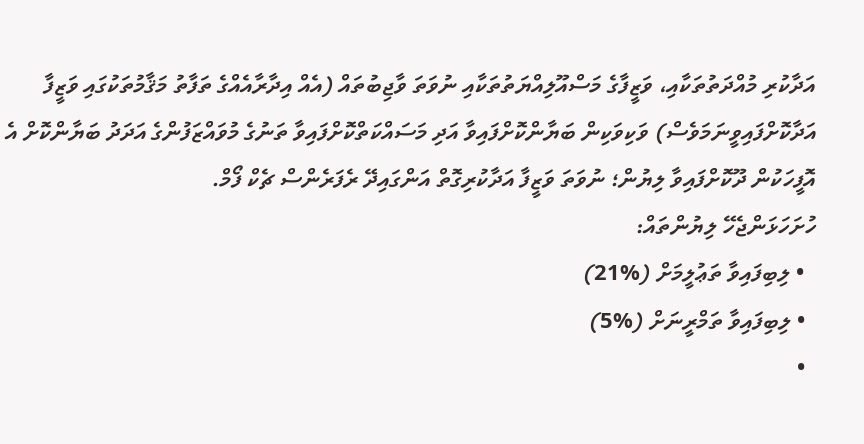އަދާކުރި މުއްދަތުތަކާއި، ވަޒީފާގެ މަސްއޫލިއްޔަތުތަކާއި ނުވަތަ ވާޖިބުތައް (އެއް އިދާރާއެއްގެ ތަފާތު މަޤާމުތަކުގައި ވަޒީފާ އަދާކޮށްފައިވީނަމަވެސް) ވަކިވަކިން ބަޔާންކޮށްފައިވާ އަދި މަސައްކަތްކޮށްފައިވާ ތަނުގެ މުވައްޒަފުންގެ އަދަދު ބަޔާންކޮށް އެ އޮފީހަކުން ދޫކޮށްފައިވާ ލިޔުން؛ ނުވަތަ ވަޒީފާ އަދާކުރިގޮތް އަންގައިދޭ ރެފަރެންސް ޗެކް ފޯމް.
ހުށަހަޅަންޖެހޭ ލިޔުންތައް:
  • ލިބިފައިވާ ތަޢުލީމަށް (%21)
  • ލިބިފައިވާ ތަމްރީނަށް (%5)
  •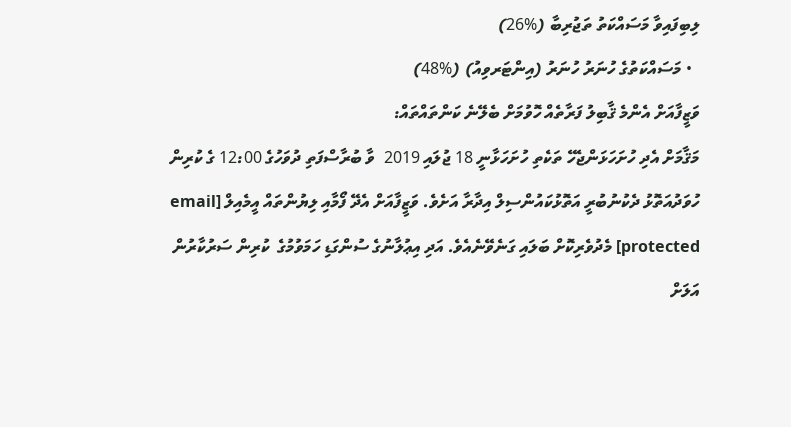ލިބިފައިވާ މަސައްކަތު ތަޖުރިބާ (%26)
  • މަސައްކަތުގެ ހުނަރު ހުނަރު (އިންޓަރވިއު) (%48)
ވަޒީފާއަށް އެންމެ ޤާބިލު ފަރާތެއް ހޮވުމަށް ބެލޭނެ ކަންތައްތައް:
މަޤާމަށް އެދި ހުށަހަޅަންޖެހޭ ތަކެތި ހުށަހަޅާނީ 18 ޖުލައި 2019  ވާ ބުރާސްފަތި ދުވަހުގެ 12:00 ގެ ކުރިން ހުވަދުއަތޮޅު ދެކުނުބުރީ އަތޮޅުކައުންސިލް އިދާރާ އަށެވެ. ވަޒީފާއަށް އެދޭ ފޯމާއި ލިޔުންތައް އީމެއިލް [email protected] މެދުވެރިކޮށް ބަލައި ގަނެވޭނެއެވެ. އަދި އިޢުލާނުގެ ސުންގަޑި ހަމަވުމުގެ  ކުރިން ސަރުކާރުން އަލަށް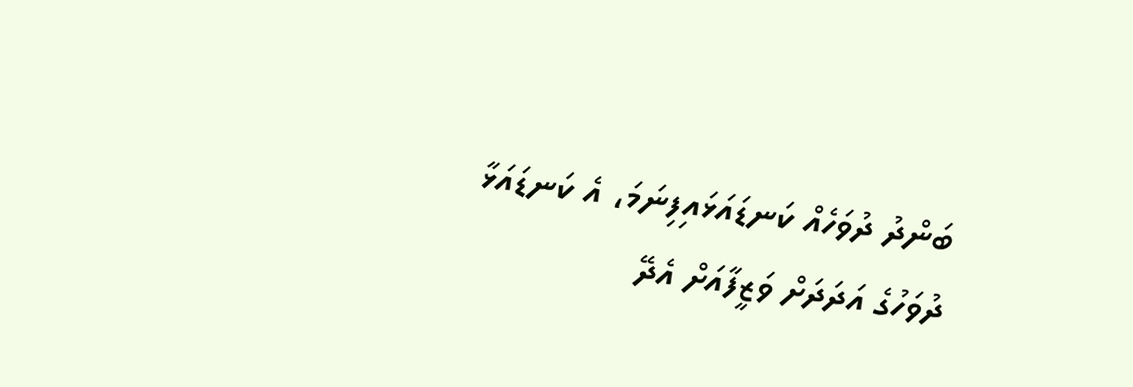ބަންދު ދުވަހެއް ކަނޑައަޅައިފިނަމަ، އެ ކަނޑައަޅާ ދުވަހުގެ އަދަދަށް ވަޒީފާއަށް އެދޭ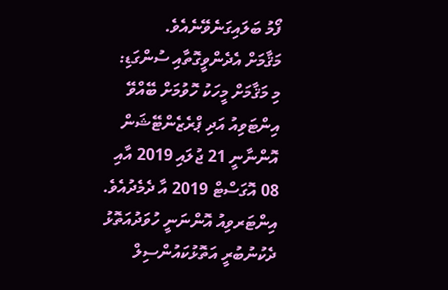ފޯމު ބަލައިގަނެވޭނެއެވެ.
މަޤާމަށް އެދެންވީގޮތާއި ސުންގަޑި:
މި މަޤާމަށް މީހަކު ހޮވުމަށް ބޭއްވޭ އިންޓަވިއު އަދި ޕްރެޒެންޓޭޝަން އޮންނާނީ 21 ޖުލައި 2019 އާއި 08 އޮގަސްޓް 2019 އާ ދެމެދުއެވެ. އިންޓަރވިއު އޮންނަނީ ހުވަދުއަތޮޅު ދެކުނުބުރީ އަތޮޅުކައުންސިލް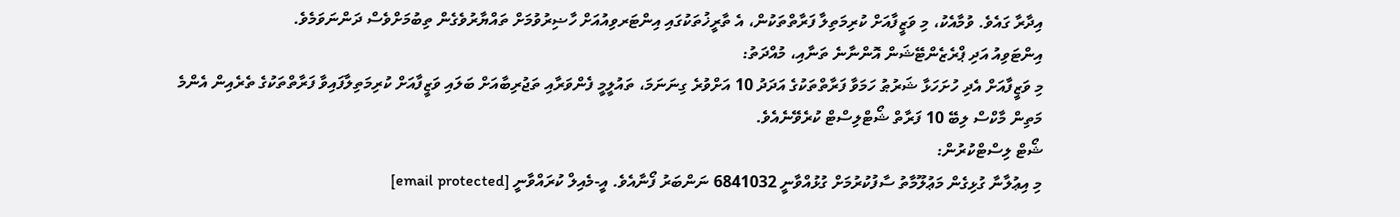އިދާރާ ގައެވެ. ވުމާއެކު، މި ވަޒީފާއަށް ކުރިމަތިލާ ފަރާތްތަކުން، އެ ތާރީޚުތަކުގައި އިންޓަރވިއުއަށް ހާޟިރުވުމަށް ތައްޔާރުވެގެން ތިބުމަށްވެސް ދަންނަވަމެވެ.
އިންޓަވިއު އަދި ޕްރެޒެންޓޭޝަން އޮންނާނެ ތަނާއި، މުއްދަތު:
މި ވަޒީފާއަށް އެދި ހުށަހަޅާ ޝަރުޠު ހަމަވާ ފަރާތްތަކުގެ އަދަދު 10 އަށްވުރެ ގިނަނަމަ، ތައުލީމީ ފެންވަރާއި ތަޖުރިބާއަށް ބަލައި ވަޒީފާއަށް ކުރިމަތިލާފައިވާ ފަރާތްތަކުގެ ތެރެއިން އެންމެ މަތިން މާކްސް ލިބޭ 10 ފަރާތް ޝޯޓްލިސްޓް ކުރެވޭނެއެވެ.
ޝޯޓް ލިސްޓްކުރުން:
މި އިޢުލާނާ ގުޅިގެން މަޢުލޫމާތު ސާފުކުރުމަށް ގުޅުއްވާނީ 6841032 ނަންބަރު ފޯނާއެވެ. އީ-މެއިލް ކުރައްވާނީ [email protected]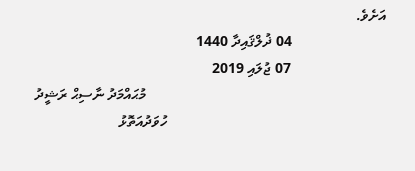އަށެވެ.
                          04 ޛުލްޤައިދާ 1440
                          07 ޖުލައި 2019
                                                                  މުޙައްމަދު ނާސިޙް ރަޝީދު
                                                            ހުވަދުއަތޮޅު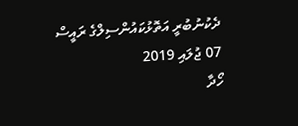ދެކުނުބުރީ އަތޮޅުކައުންސިލްގެ ރައީސް
07 ޖުލައި 2019
ހޯދާ